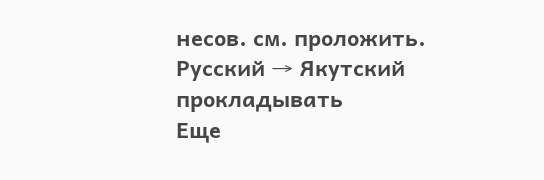несов. см. проложить.
Русский → Якутский
прокладывать
Еще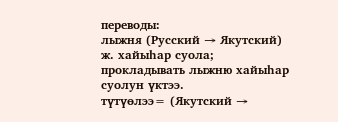переводы:
лыжня (Русский → Якутский)
ж. хайыһар суола; прокладывать лыжню хайыһар суолун үктээ.
түтүөлээ= (Якутский →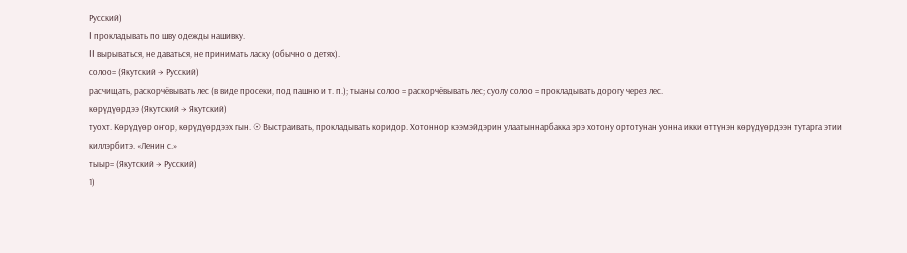Русский)
I прокладывать по шву одежды нашивку.
II вырываться, не даваться, не принимать ласку (обычно о детях).
солоо= (Якутский → Русский)
расчищать, раскорчёвывать лес (в виде просеки, под пашню и т. п.); тыаны солоо = раскорчёвывать лес; суолу солоо = прокладывать дорогу через лес.
көрүдүөрдээ (Якутский → Якутский)
туохт. Көрүдүөр оҥор, көрүдүөрдээх гын. ☉ Выстраивать, прокладывать коридор. Хотоннор кээмэйдэрин улаатыннарбакка эрэ хотону ортотунан уонна икки өттүнэн көрүдүөрдээн тутарга этии киллэрбитэ. «Ленин с.»
тыыр= (Якутский → Русский)
1)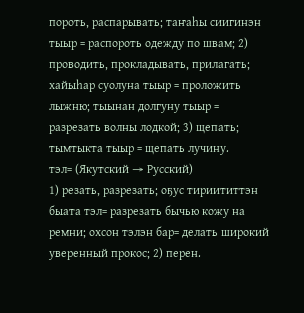пороть, распарывать; таҥаһы сиигинэн тыыр = распороть одежду по швам; 2) проводить, прокладывать, прилагать; хайыһар суолуна тыыр = проложить лыжню; тыынан долгуну тыыр = разрезать волны лодкой; 3) щепать; тымтыкта тыыр = щепать лучину.
тэл= (Якутский → Русский)
1) резать, разрезать; оҕус тириититтэн быата тэл= разрезать бычью кожу на ремни; охсон тэлэн бар= делать широкий уверенный прокос; 2) перен.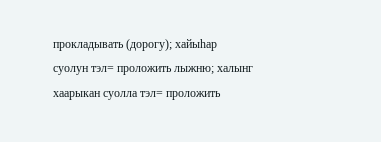прокладывать (дорогу); хайыһар суолун тэл= проложить лыжню; халынг хаарыкан суолла тэл= проложить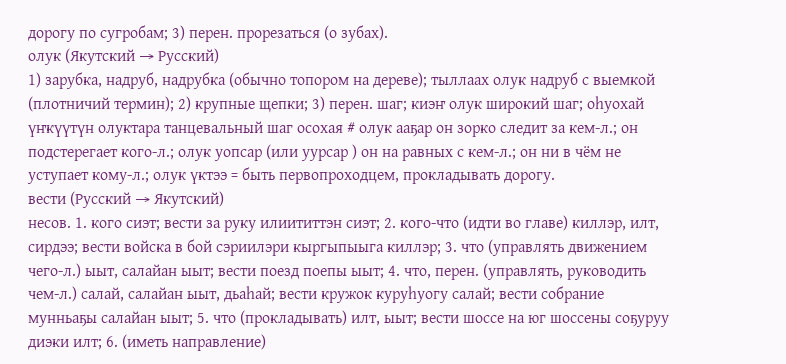дорогу по сугробам; 3) перен. прорезаться (о зубах).
олук (Якутский → Русский)
1) зарубка, надруб, надрубка (обычно топором на дереве); тыллаах олук надруб с выемкой (плотничий термин); 2) крупные щепки; 3) перен. шаг; киэҥ олук широкий шаг; оһуохай үҥкүүтүн олуктара танцевальный шаг осохая # олук ааҕар он зорко следит за кем-л.; он подстерегает кого-л.; олук уопсар (или уурсар ) он на равных с кем-л.; он ни в чём не уступает кому-л.; олук үктээ = быть первопроходцем, прокладывать дорогу.
вести (Русский → Якутский)
несов. 1. кого сиэт; вести за руку илиититтэн сиэт; 2. кого-что (идти во главе) киллэр, илт, сирдээ; вести войска в бой сэриилэри кыргыпыыга киллэр; 3. что (управлять движением чего-л.) ыыт, салайан ыыт; вести поезд поепы ыыт; 4. что, перен. (управлять, руководить чем-л.) салай, салайан ыыт, дьаһай; вести кружок куруһуогу салай; вести собрание мунньаҕы салайан ыыт; 5. что (прокладывать) илт, ыыт; вести шоссе на юг шоссены соҕуруу диэки илт; 6. (иметь направление)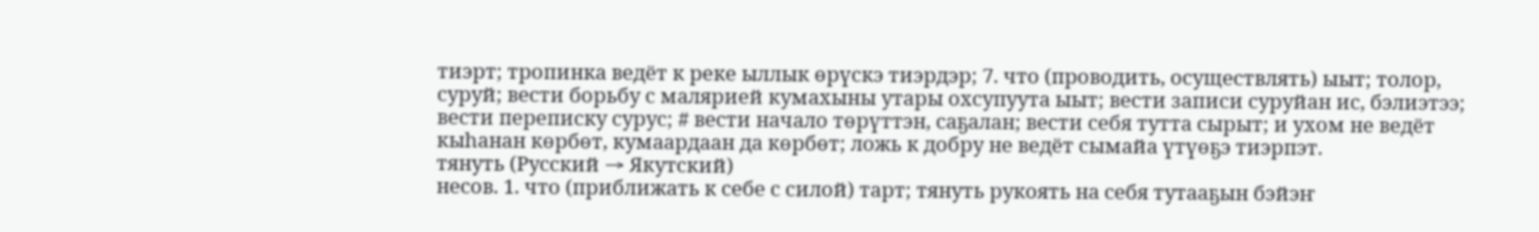тиэрт; тропинка ведёт к реке ыллык өрүскэ тиэрдэр; 7. что (проводить, осуществлять) ыыт; толор, суруй; вести борьбу с малярией кумахыны утары охсупуута ыыт; вести записи суруйан ис, бэлиэтээ; вести переписку сурус; # вести начало төрүттэн, саҕалан; вести себя тутта сырыт; и ухом не ведёт кыһанан көрбөт, кумаардаан да көрбөт; ложь к добру не ведёт сымайа үтүөҕэ тиэрпэт.
тянуть (Русский → Якутский)
несов. 1. что (приближать к себе с силой) тарт; тянуть рукоять на себя тутааҕын бэйэҥ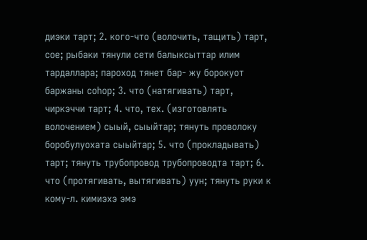диэки тарт; 2. кого-что (волочить, тащить) тарт, сое; рыбаки тянули сети балыксыттар илим тардаллара; пароход тянет бар- жу борокуот баржаны соһор; 3. что (натягивать) тарт, чиркэччи тарт; 4. что, тех. (изготовлять волочением) сыый, сыыйтар; тянуть проволоку боробулуохата сыыйтар; 5. что (прокладывать) тарт; тянуть трубопровод трубопроводта тарт; 6. что (протягивать, вытягивать) уун; тянуть руки к кому-л. кимиэхэ эмэ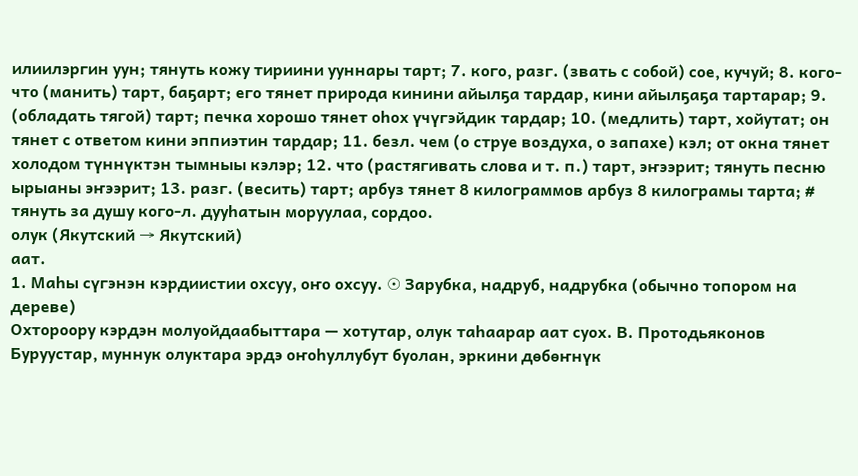илиилэргин уун; тянуть кожу тириини ууннары тарт; 7. кого, разг. (звать с собой) сое, кучуй; 8. кого-что (манить) тарт, баҕарт; его тянет природа кинини айылҕа тардар, кини айылҕаҕа тартарар; 9. (обладать тягой) тарт; печка хорошо тянет оһох үчүгэйдик тардар; 10. (медлить) тарт, хойутат; он тянет с ответом кини эппиэтин тардар; 11. безл. чем (о струе воздуха, о запахе) кэл; от окна тянет холодом түннүктэн тымныы кэлэр; 12. что (растягивать слова и т. п.) тарт, эҥээрит; тянуть песню ырыаны эҥээрит; 13. разг. (весить) тарт; арбуз тянет 8 килограммов арбуз 8 килограмы тарта; # тянуть за душу кого-л. дууһатын моруулаа, сордоо.
олук (Якутский → Якутский)
аат.
1. Маһы сүгэнэн кэрдиистии охсуу, оҥо охсуу. ☉ Зарубка, надруб, надрубка (обычно топором на дереве)
Охтороору кэрдэн молуойдаабыттара — хотутар, олук таһаарар аат суох. В. Протодьяконов
Буруустар, муннук олуктара эрдэ оҥоһуллубут буолан, эркини дөбөҥнүк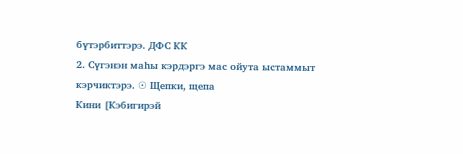бүтэрбиттэрэ. ДФС КК
2. Сүгэнэн маһы кэрдэргэ мас ойута ыстаммыт кэрчиктэрэ. ☉ Щепки, щепа
Кини [Кэбигирэй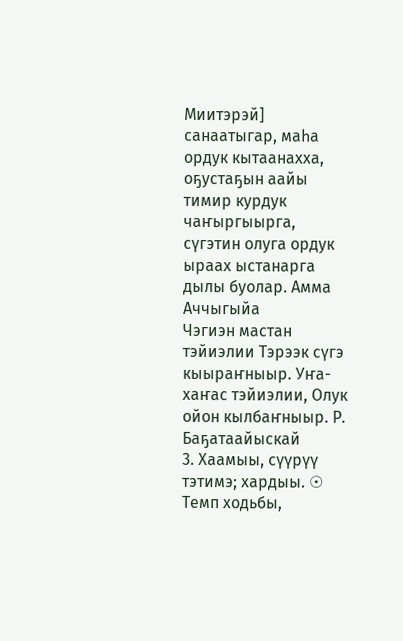Миитэрэй] санаатыгар, маһа ордук кытаанахха, оҕустаҕын аайы тимир курдук чаҥыргыырга, сүгэтин олуга ордук ыраах ыстанарга дылы буолар. Амма Аччыгыйа
Чэгиэн мастан тэйиэлии Тэрээк сүгэ кыыраҥныыр. Уҥа-хаҥас тэйиэлии, Олук ойон кылбаҥныыр. Р. Баҕатаайыскай
3. Хаамыы, сүүрүү тэтимэ; хардыы. ☉ Темп ходьбы,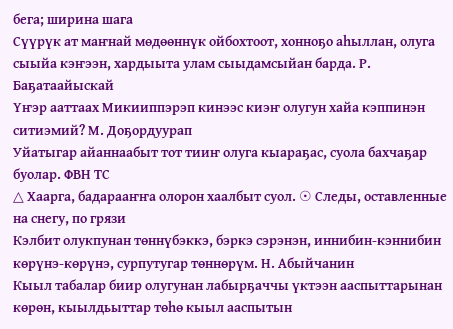бега; ширина шага
Сүүрүк ат маҥнай мөдөөннүк ойбохтоот, хонноҕо аһыллан, олуга сыыйа кэҥээн, хардыыта улам сыыдамсыйан барда. Р. Баҕатаайыскай
Үҥэр ааттаах Микииппэрэп кинээс киэҥ олугун хайа кэппинэн ситиэмий? М. Доҕордуурап
Уйатыгар айаннаабыт тот тииҥ олуга кыараҕас, суола бахчаҕар буолар. ФВН ТС
△ Хаарга, бадарааҥҥа олорон хаалбыт суол. ☉ Следы, оставленные на снегу, по грязи
Кэлбит олукпунан төннүбэккэ, бэркэ сэрэнэн, иннибин-кэннибин көрүнэ-көрүнэ, сурпутугар төннөрүм. Н. Абыйчанин
Кыыл табалар биир олугунан лабырҕаччы үктээн ааспыттарынан көрөн, кыылдьыттар төһө кыыл ааспытын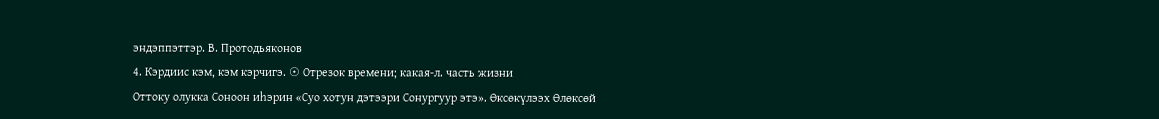эндэппэттэр. В. Протодьяконов
4. Кэрдиис кэм, кэм кэрчигэ. ☉ Отрезок времени; какая-л. часть жизни
Оттоку олукка Соноон иһэрин «Суо хотун дэтээри Сонургуур этэ». Өксөкүлээх Өлөксөй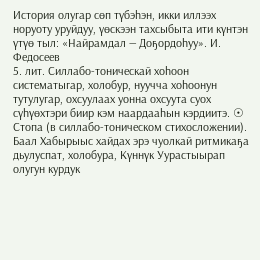История олугар сөп түбэһэн, икки иллээх норуоту уруйдуу, үөскээн тахсыбыта ити күнтэн үтүө тыл: «Найрамдал — Доҕордоһуу». И. Федосеев
5. лит. Силлабо-тоническай хоһоон систематыгар, холобур, нуучча хоһоонун тутулугар, охсуулаах уонна охсуута суох сүһүөхтэри биир кэм наардааһын кэрдиитэ. ☉ Стопа (в силлабо-тоническом стихосложении). Баал Хабырыыс хайдах эрэ чуолкай ритмикаҕа дьулуспат, холобура, Күннүк Уурастыырап олугун курдук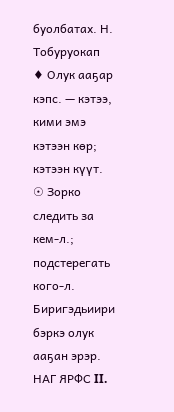буолбатах. Н. Тобуруокап
♦ Олук ааҕар кэпс. — кэтээ, кими эмэ кэтээн көр; кэтээн күүт. ☉ Зорко следить за кем-л.; подстерегать кого-л.
Биригэдьиири бэркэ олук ааҕан эрэр. НАГ ЯРФС II.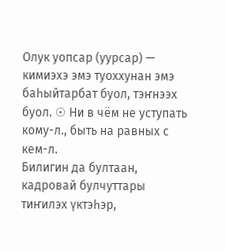Олук уопсар (уурсар) — кимиэхэ эмэ туоххунан эмэ баһыйтарбат буол, тэҥнээх буол. ☉ Ни в чём не уступать кому-л., быть на равных с кем-л.
Билигин да бултаан, кадровай булчуттары тиҥилэх үктэһэр,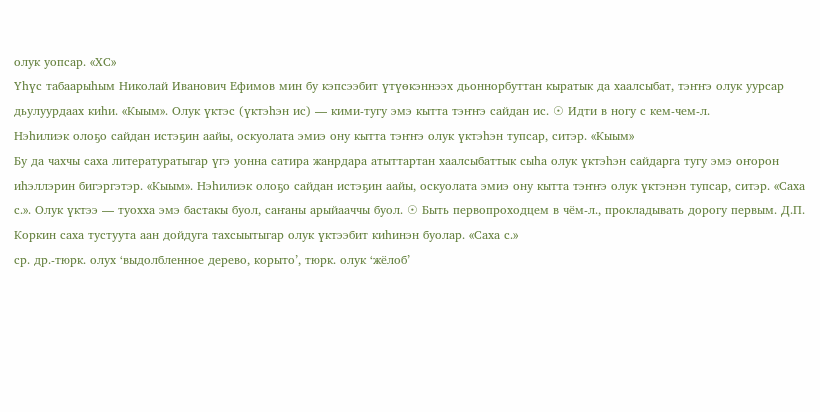олук уопсар. «ХС»
Үһүс табаарыһым Николай Иванович Ефимов мин бу кэпсээбит үтүөкэннээх дьоннорбуттан кыратык да хаалсыбат, тэҥҥэ олук уурсар дьулуурдаах киһи. «Кыым». Олук үктэс (үктэһэн ис) — кими-тугу эмэ кытта тэҥҥэ сайдан ис. ☉ Идти в ногу с кем-чем-л.
Нэһилиэк олоҕо сайдан истэҕин аайы, оскуолата эмиэ ону кытта тэҥҥэ олук үктэһэн тупсар, ситэр. «Кыым»
Бу да чахчы саха литературатыгар үгэ уонна сатира жанрдара атыттартан хаалсыбаттык сыһа олук үктэһэн сайдарга тугу эмэ оҥорон иһэллэрин бигэргэтэр. «Кыым». Нэһилиэк олоҕо сайдан истэҕин аайы, оскуолата эмиэ ону кытта тэҥҥэ олук үктэнэн тупсар, ситэр. «Саха с.». Олук үктээ — туохха эмэ бастакы буол, саҥаны арыйааччы буол. ☉ Быть первопроходцем в чём-л., прокладывать дорогу первым. Д.П. Коркин саха тустуута аан дойдуга тахсыытыгар олук үктээбит киһинэн буолар. «Саха с.»
ср. др.-тюрк. олух ‘выдолбленное дерево, корыто’, тюрк. олук ‘жёлоб’